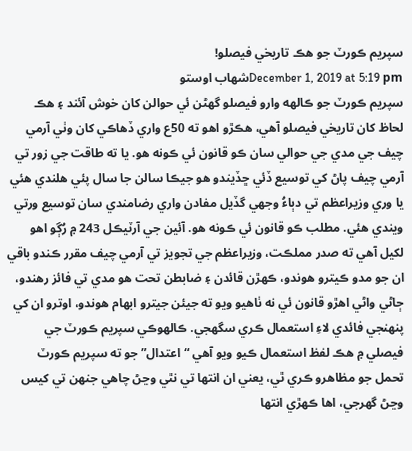سپريم ڪورٽ جو هڪ تاريخي فيصلو!
December 1, 2019 at 5:19 pmشهاب اوستو
سپريم ڪورٽ جو ڪالهه وارو فيصلو گهڻن ئي حوالن کان خوش آئند ۽ هڪ لحاظ کان تاريخي فيصلو آهي، هڪڙو اهو ته 50ع واري ڏهاڪي کان وٺي آرمي چيف جي مدي جي حوالي سان ڪو قانون ئي ڪونه هو. يا ته طاقت جي زور تي آرمي چيف پاڻ کي توسيع ڏئي ڇڏيندو هو جيڪا سالن جا سال پئي هلندي هئي يا وري وزيراعظم تي دٻاءُ وجهي گڏيل مفادن واري رضامندي سان توسيع ورتي ويندي هئي. مطلب ڪو قانون ئي ڪونه هو. آئين جي آرٽيڪل 243 ۾ رُڳو اهو لکيل آهي ته صدر مملڪت، وزيراعظم جي تجويز تي آرمي چيف مقرر ڪندو باقي ان جو مدو ڪيترو هوندو، ڪهڙن قائدن ۽ ضابطن تحت هو مدي تي فائز رهندو، ڄاڻي واڻي اهڙو قانون ئي نه ٺاهيو ويو ته جيئن جيترو ابهام هوندو، اوترو ان کي پنهنجي فائدي لاءِ استعمال ڪري سگهجي. ڪالهوڪي سپريم ڪورٽ جي فيصلي ۾ هڪ لفظ استعمال ڪيو ويو آهي “اعتدال” جو ته سپريم ڪورٽ تحمل جو مظاهرو ڪري ٿي، يعني ان انتها تي نٿي وڃڻ چاهي جنهن تي کيس وڃڻ گهرجي، اها ڪهڙي انتها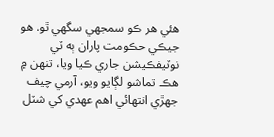هئي هر ڪو سمجهي سگهي ٿو. هو جيڪي حڪومت پاران ٻه ٽي نوٽيفڪيشن جاري ڪيا ويا، تنهن ۾ هڪ تماشو لڳايو ويو، آرمي چيف جهڙي انتهائي اهم عهدي کي شٽل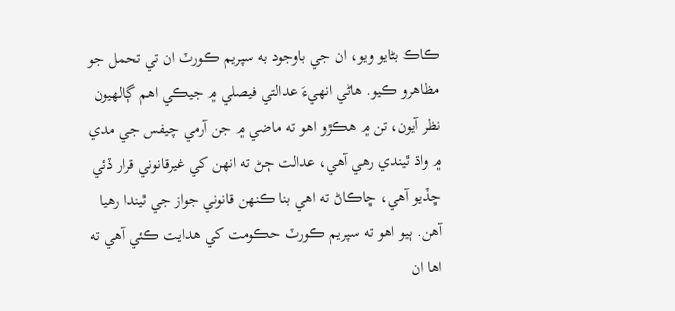ڪاڪ بڻايو ويو، ان جي باوجود به سپريم ڪورٽ ان تي تحمل جو مظاهرو ڪيو. هاڻي انهيءَ عدالتي فيصلي ۾ جيڪي اهم ڳالهيون نظر آيون، تن ۾ هڪڙو اهو ته ماضي ۾ جن آرمي چيفس جي مدي ۾ واڌ ٿيندي رهي آهي، عدالت ڄڻ ته انهن کي غيرقانوني قرار ڏئي ڇڏيو آهي، ڇاڪاڻ ته اهي بنا ڪنهن قانوني جواز جي ٿيندا رهيا آهن. ٻيو اهو ته سپريم ڪورٽ حڪومت کي هدايت ڪئي آهي ته اها ان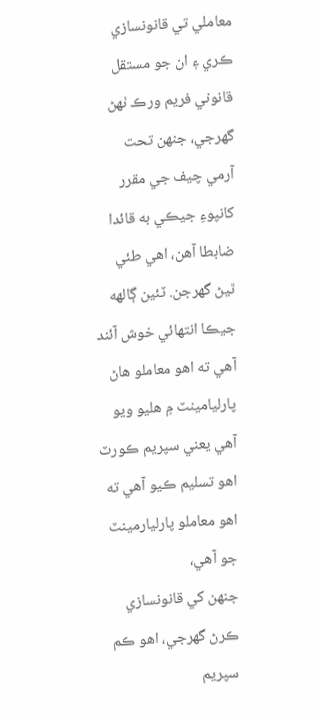معاملي تي قانونسازي ڪري ۽ ان جو مستقل قانوني فريم ورڪ ٺهڻ گهرجي، جنهن تحت آرمي چيف جي مقرر کانپوءِ جيڪي به قائدا ضابطا آهن، اهي طئي ٿيڻ گهرجن. ٽئين ڳالهه جيڪا انتهائي خوش آئند آهي ته اهو معاملو هاڻ پارليامينٽ ۾ هليو ويو آهي يعني سپريم ڪورٽ اهو تسليم ڪيو آهي ته اهو معاملو پارليارمينٽ جو آهي،
جنهن کي قانونسازي ڪرڻ گهرجي، اهو ڪم سپريم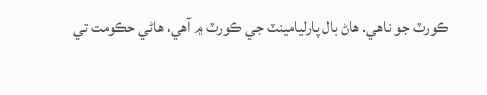ڪورٽ جو ناهي. هاڻ بال پارليامينٽ جي ڪورٽ ۾ آهي، هاڻي حڪومت تي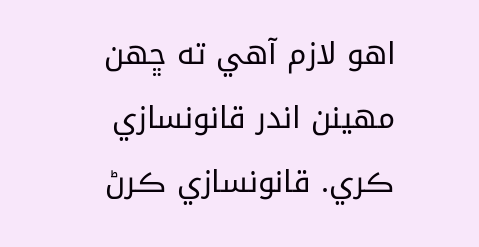اهو لازم آهي ته ڇهن مهينن اندر قانونسازي ڪري. قانونسازي ڪرڻ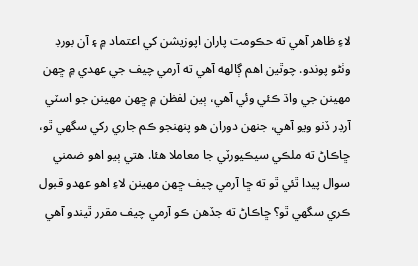لاءِ ظاهر آهي ته حڪومت پاران اپوزيشن کي اعتماد ۾ ۽ آن بورڊ وٺڻو پوندو. چوٿين اهم ڳالهه آهي ته آرمي چيف جي عهدي ۾ ڇهن مهينن جي واڌ ڪئي وئي آهي، ٻين لفظن ۾ ڇهن مهينن جو اسٽي آرڊر ڏنو ويو آهي، جنهن دوران هو پنهنجو ڪم جاري رکي سگهي ٿو، ڇاڪاڻ ته ملڪي سيڪيورٽي جا معاملا هئا. هتي ٻيو اهو ضمني سوال پيدا ٿئي ٿو ته ڇا آرمي چيف ڇهن مهينن لاءِ اهو عهدو قبول ڪري سگهي ٿو؟ ڇاڪاڻ ته جڏهن ڪو آرمي چيف مقرر ٿيندو آهي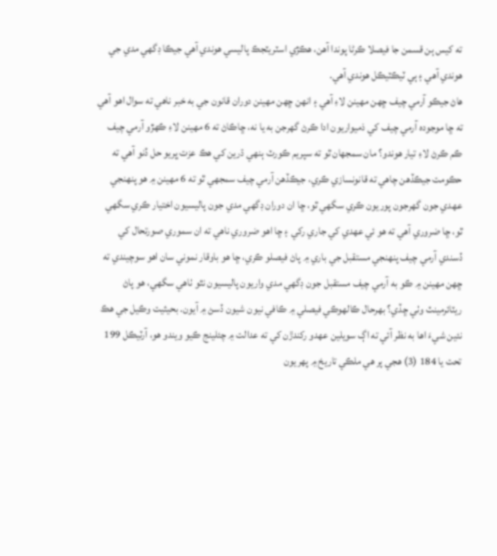ته کيس ٻن قسمن جا فيصلا ڪرڻا پوندا آهن، هڪڙي اسٽريٽجڪ پاليسي هوندي آهي جيڪا ڊگهي مدي جي هوندي آهي ۽ ٻي ٽيڪٽيڪل هوندي آهي.
هاڻ جيڪو آرمي چيف ڇهن مهينن لاءِ آهي ۽ انهن ڇهن مهينن دوران قانون جي به خبر ناهي ته سوال اهو آهي ته ڇا موجوده آرمي چيف کي ذميواريون ادا ڪرڻ گهرجن به يا نه، ڇاڪاڻ ته 6 مهينن لاءِ ڪهڙو آرمي چيف ڪم ڪرڻ لاءِ تيار هوندو؟ مان سمجهان ٿو ته سپريم ڪورٽ ٻنهي ڌرين کي هڪ عزت ڀريو حل ڏنو آهي ته حڪومت جيڪڏهن چاهي ته قانونسازي ڪري، جيڪڏهن آرمي چيف سمجهي ٿو ته 6 مهينن ۾ هو پنهنجي عهدي جون گهرجون پوريون ڪري سگهي ٿو، ڇا ان دوران ڊگهي مدي جون پاليسيون اختيار ڪري سگهي ٿو، ڇا ضروري آهي ته هو ئي عهدي کي جاري رکي ۽ ڇا اهو ضروري ناهي ته ان سموري صورتحال کي ڏسندي آرمي چيف پنهنجي مستقبل جي باري ۾ پاڻ فيصلو ڪري، ڇا هو باوقار نموني سان اهو سوچيندي ته ڇهن مهينن ۾ ڪو به آرمي چيف مستقبل جون ڊگهي مدي واريون پاليسيون نٿو ٺاهي سگهي، هو پاڻ ريٽائرمينٽ وٺي ڇڏي؟ بهرحال ڪالهوڪي فيصلي ۾ ڪافي نيون شيون ڏسڻ ۾ آيون. بحيثيت وڪيل جي هڪ نئين شيءَ اها به نظر آئي ته اڳ سويلين عهدو رکندڙن کي ته عدالت ۾ چئلينج ڪيو ويندو هو، آرٽيڪل 199 تحت يا 184 (3) هجي پر هي ملڪي تاريخ ۾ پهريون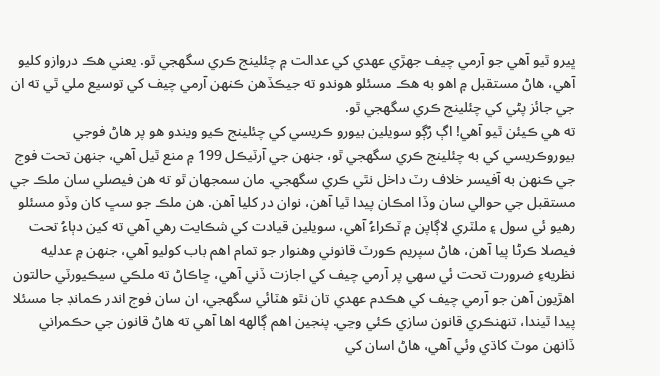ڀيرو ٿيو آهي جو آرمي چيف جهڙي عهدي کي عدالت ۾ چئلينج ڪري سگهجي ٿو. يعني هڪ دروازو کليو آهي، هاڻ مستقبل ۾ اهو به هڪ مسئلو هوندو ته جيڪڏهن ڪنهن آرمي چيف کي توسيع ملي ٿي ته ان جي جائز پڻي کي چئلينج ڪري سگهجي ٿو.
ته هي ڪيئن ٿيو آهي! اڳ رُڳو سويلين بيورو ڪريسي کي چئلينج ڪيو ويندو هو پر هاڻ فوجي بيوروڪريسي کي به چئلينج ڪري سگهجي ٿو، جنهن جي آرٽيڪل 199 ۾ منع ٿيل آهي، جنهن تحت فوج جي ڪنهن به آفيسر خلاف رٽ داخل نٿي ڪري سگهجي. مان سمجهان ٿو ته هن فيصلي سان ملڪ جي مستقبل جي حوالي سان وڏا امڪان پيدا ٿيا آهن، نوان در کليا آهن. هن ملڪ جو سڀ کان وڏو مسئلو رهيو ئي سول ۽ ملٽري لاڳاپن ۾ ٽڪراءُ آهي، سويلين قيادت کي شڪايت رهي آهي ته کين دٻاءُ تحت فيصلا ڪرڻا پيا آهن، هاڻ سپريم ڪورٽ قانوني وهنوار جو تمام اهم باب کوليو آهي، جنهن ۾ عدليه نظريهءِ ضرورت تحت ئي سهي پر آرمي چيف کي اجازت ڏني آهي، ڇاڪاڻ ته ملڪي سيڪيورٽي حالتون اهڙيون آهن جو آرمي چيف کي هڪدم عهدي تان نٿو هٽائي سگهجي، ان سان فوج اندر ڪمانڊ جا مسئلا پيدا ٿيندا، تنهنڪري قانون سازي ڪئي وڃي. پنجين اهم ڳالهه اها آهي ته هاڻ قانون جي حڪمراني ڏانهن موٽ کاڌي وئي آهي، هاڻ اسان کي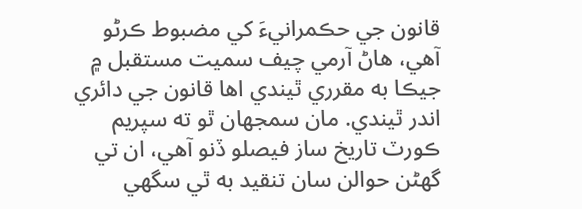قانون جي حڪمرانيءَ کي مضبوط ڪرڻو آهي، هاڻ آرمي چيف سميت مستقبل ۾ جيڪا به مقرري ٿيندي اها قانون جي دائري اندر ٿيندي. مان سمجهان ٿو ته سپريم ڪورٽ تاريخ ساز فيصلو ڏنو آهي، ان تي گهڻن حوالن سان تنقيد به ٿي سگهي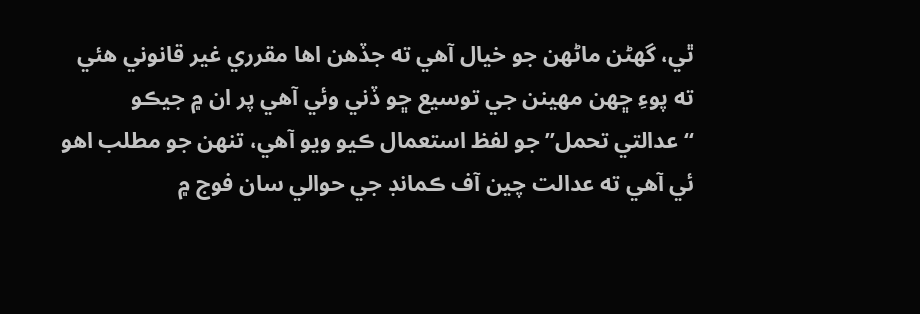ٿي، گهڻن ماڻهن جو خيال آهي ته جڏهن اها مقرري غير قانوني هئي ته پوءِ ڇهن مهينن جي توسيع ڇو ڏني وئي آهي پر ان ۾ جيڪو “عدالتي تحمل” جو لفظ استعمال ڪيو ويو آهي، تنهن جو مطلب اهو ئي آهي ته عدالت چين آف ڪمانڊ جي حوالي سان فوج ۾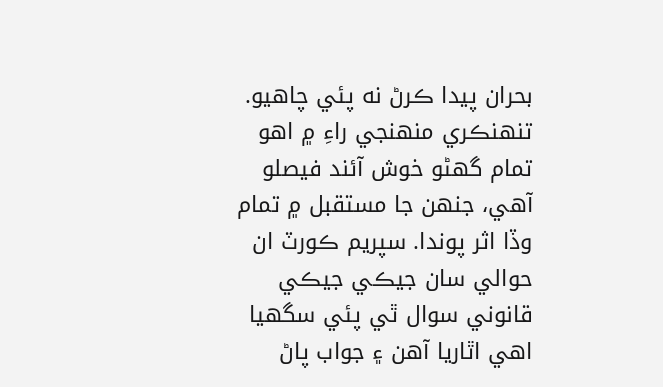بحران پيدا ڪرڻ نه پئي چاهيو. تنهنڪري منهنجي راءِ ۾ اهو تمام گهڻو خوش آئند فيصلو آهي، جنهن جا مستقبل ۾ تمام وڏا اثر پوندا. سپريم ڪورٽ ان حوالي سان جيڪي جيڪي قانوني سوال ٿي پئي سگهيا اهي اٿاريا آهن ۽ جواب پاڻ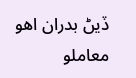ڏيڻ بدران اهو معاملو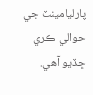پارليامينٽ جي حوالي ڪري ڇڏيو آهي.